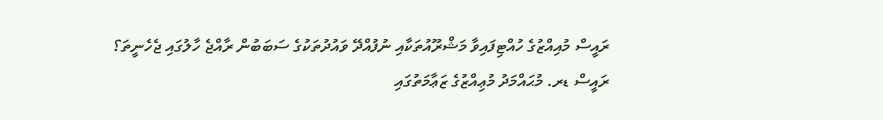ރައީސް މުއިއްޒުގެ ހުއްޓިފައިވާ މަޝްރޫއުތަކާއި ނުފުއްދޭ ވައުދުތަކުގެ ސަބަބުން ރާއްޖެ ހާލުގައި ޖެހެނީތަ؟
ރައީސް ޑރ. މުޙައްމަދު މުޢިއްޒުގެ ޒަޢާމަތުގައި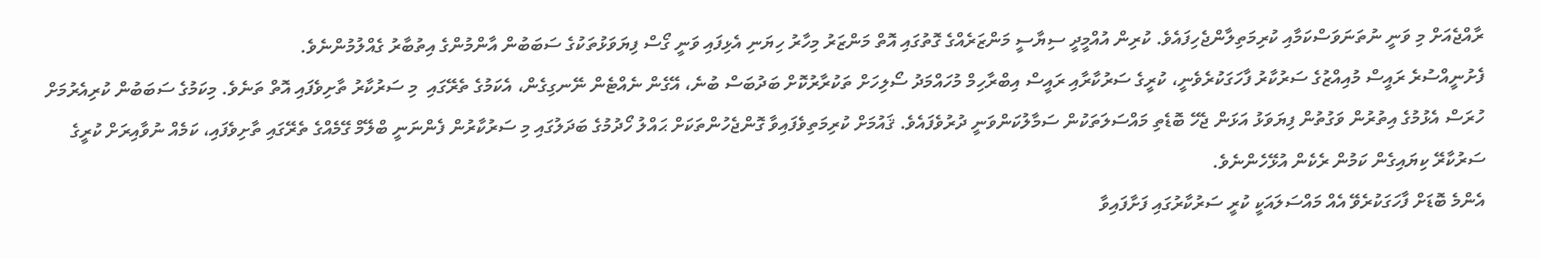ރާއްޖެއަށް މި ވަނީ ނުތަނަވަސްކަމާއި ކުރިމަތިލާންޖެހިފައެވެ. ކުރިން އުއްމީދީ ސިޔާސީ މަންޒަރެއްގެ ގޮތުގައި އޮތް މަންޒަރު މިހާރު ހިޔަނި އެޅިފައި ވަނީ ގޯސް ފިޔަވަޅުތަކުގެ ސަބަބުން އާންމުންގެ އިތުބާރު ގެއްލުމުންނެވެ.
ފެށުނީއްސުރެ ރައީސް މުއިއްޒުގެ ސަރުކާރު ފާހަގަކުރެވެނީ، ކުރީގެ ސަރުކާރާއި ރައީސް އިބްރާހިމް މުހައްމަދު ސޯލިހަށް ތަކުރާރުކޮށް ބަދުބަސް ބުނެ، އޭގެން ނެއްޓެން ނޭނގިގެން، އެކަމުގެ ތެރޭގައި  މި ސަރުކާރު ތާށިވެފައި އޮތް ތަނެވެ. މިކަމުގެ ސަބަބުން ކުރިއެރުމަށް ހުރަސް އެޅުމުގެ އިތުރުން ވަގުތުން ފިޔަވަޅު އަޅަން ޖެހޭ ބޮޑެތި މައްސަލަތަކުން ސަމާލުކަންވަނީ ދުރުވެފައެވެ. ޤައުމަށް ކުރިމަތިވެފައިވާ ގޮންޖެހުންތަކަށް ޙައްލު ހޯދުމުގެ ބަދަލުގައި މި ސަރުކާރުން ފެންނަނީ ބްލޭމް ގޭމެއްގެ ތެރޭގައި ތާށިވެފައި، ކަމެއް ނުވާއިރަށް ކުރީގެ ސަރުކާރޭ ކިޔައިގެން ކަމުން ރެކެން އުޅޭހެންނެވެ.
އެންމެ ބޮޑަށް ފާހަގަކުރެވޭ އެއް މައްސަލައަކީ ކުރީ ސަރުކާރުގައި ފަށާފައިވާ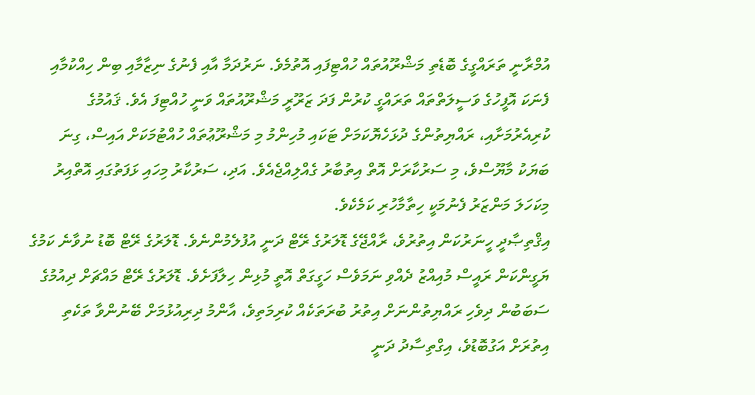އުމްރާނީ ތަރައްގީގެ ބޮޑެތި މަޝްރޫއުތައް ހުއްޓިފައި އޮތުމެވެ. ނަރުދަމާ އާއި ފެނުގެ ނިޒާމާއި ބިން ހިއްކުމާއި ފެނަކަ އޮފީހުގެ ވަސީލަތްތައް ތަރައްގީ ކުރުން ފަދަ ޒަރޫރީ މަޝްރޫއުތައް ވަނީ ހުއްޓިފަ އެވެ. ޤައުމުގެ ކުރިއެރުމަށާއި، ރައްޔިތުންގެ ދުޅަހެޔޮކަމަށް ޓަކައި މުހިންމު މި މަޝްރޫޢުތައް ހުއްޓުމަކަށް އައިސް، ގިނަ ބަޔަކު މާޔޫސްވެ، މި ސަރުކާރަށް އޮތް އިތުބާރު ގެއްލިއްޖެއެވެ. އަދި، ސަރުކާރު މިހައި ޅަފަތުގައި އޮތްއިރު މިކަހަލަ މަންޒަރު ފެނުމަކީ ހިތާމާހުރި ކަމެކެވެ.
އިޤްތިޞާދީ ހީނަރުކަން އިތުރުވެ، ރާއްޖޭގެ ޑޮލަރުގެ ރޭޓް ދަނީ އުފުލެމުންނެވެ. ޑޮލަރުގެ ރޭޓް ބޮޑު ނުވާނެ ކަމުގެ ޔަގީންކަން ރައީސް މުއިއްޒު ދެއްވި ނަމަވެސް ހަގީގަތް އޮތީ މުޅިން ހިލާފަށެވެ. ޑޮލަރުގެ ރޭޓް މައްޗަށް ދިއުމުގެ ސަބަބުން ދިވެހި ރައްޔިތުންނަށް އިތުރު ބުރަތަކެއް ކުރިމަތިވެ، އާންމު ދިރިއުޅުމަށް ބޭނުންވާ ތަކެތި އިތުރަށް އަގުބޮޑުވެ، އިގްތިސާދު ދަނީ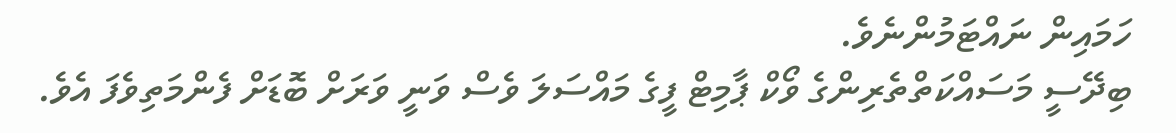ހަމައިން ނައްޓަމުންނެވެ.
ބިދޭސީ މަސައްކަތްތެރިންގެ ވޯކް ޕާމިޓް ފީގެ މައްސަލަ ވެސް ވަނީ ވަރަށް ބޮޑަށް ފެންމަތިވެފަ އެވެ.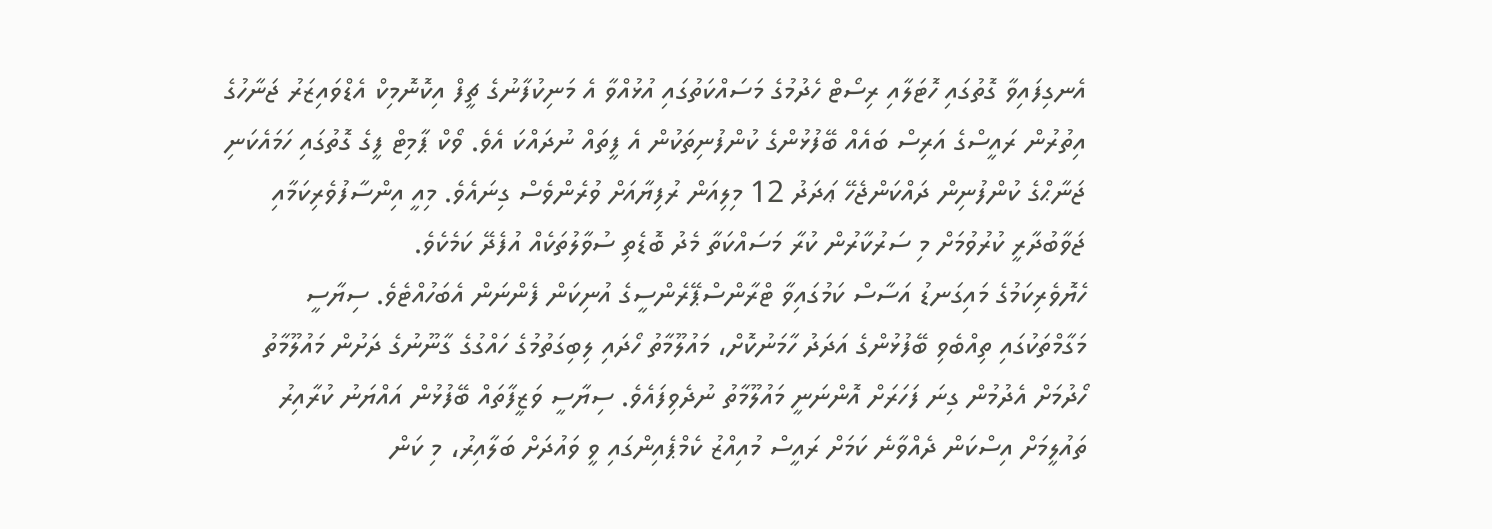އެނގިފައިވާ ގޮތުގައި ހޮޓަލާއި ރިސޯޓް ހެދުމުގެ މަސައްކަތުގައި އުޅުއްވާ އެ މަނިކުފާނުގެ ޗީފް އިކޮނޮމިކް އެޑްވައިޒަރު ޖަނާހުގެ އިތުރުން ރައީސްގެ އަރިސް ބައެއް ބޭފުޅުންގެ ކުންފުނިތަކުން އެ ފީތައް ނުދައްކަ އެވެ. ވޯކް ޕާމިޓް ފީގެ ގޮތުގައި ހަމައެކަނި ޖަނާޙްގެ ކުންފުނިން ދައްކަންޖެހޭ ޢަދަދު 12 މިލިއަން ރުފިޔާއަށް ވުރެންވެސް ގިނައެވެ. މިއީ އިންސާފުވެރިކަމާއި ޖަވާބުދާރީ ކުރުވުމަށް މި ސަރުކާރުން ކުރާ މަސައްކަތާ މެދު ބޮޑެތި ސުވާލުތަކެއް އުފެދޭ ކަމެކެވެ.
ހެޔޮވެރިކަމުގެ މައިގަނޑު އަސާސް ކަމުގައިވާ ޓްރާންސްޕޭރެންސީގެ އުނިކަން ފެންނަން އެބަހުއްޓެވެ. ސިޔާސީ މަގާމްތަކުގައި ތިއްބެވި ބޭފުޅުންގެ އަދަދު ހާމަނުކޮށް، މައުލޫމާތު ހޯދައި ލިބިގަތުމުގެ ހައްގުގެ ގާނޫނުގެ ދަށުން މައުލޫމާތު ހޯދުމަށް އެދުމުން ގިނަ ފަހަރަށް އޮންނަނީ މައުލޫމާތު ނުދެވިފައެވެ. ސިޔާސީ ވަޒީފާތައް ބޭފުޅުން އައްޔަނު ކުރާއިރު ތައުލީމަށް އިސްކަން ދެއްވާނެ ކަމަށް ރައީސް މުއިއްޒު ކެމްޕެއިންގައި ވީ ވައުދަށް ބަލާއިރު، މި ކަން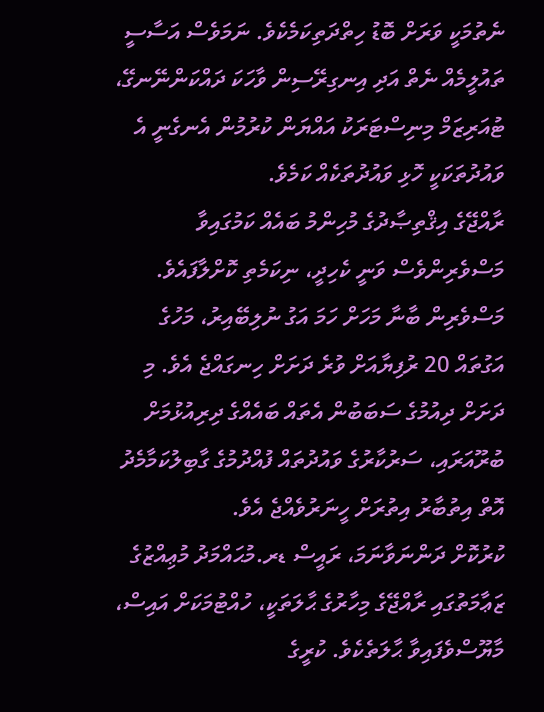ނެތުމަކީ ވަރަށް ބޮޑު ހިތްދަތިކަމެކެވެ. ނަމަވެސް އަސާސީ ތައުލީމެއް ނެތް އަދި އިނގިރޭސިން ވާހަކަ ދައްކަންނޭނގޭ، ޓުއަރިޒަމް މިނިސްޓަރަކު އައްޔަން ކުރުމުން އެނގެނީ އެ ވައުދުތަކަކީ ހޮޅި ވައުދުތަކެއް ކަމެވެ.
ރާއްޖޭގެ އިޤްތިޞާދުގެ މުހިންމު ބައެއް ކަމުގައިވާ މަސްވެރިންވެސް ވަނީ ކެހިދީ، ނިކަމެތި ކޮށްލާފައެވެ. މަސްވެރިން ބާނާ މަހަށް ހަމަ އަގު ނުލިބޭއިރު، މަހުގެ އަގުތައް 20 ރުފިޔާއަށް ވުރެ ދަށަށް ހިނގައްޖެ އެވެ. މި ދަށަށް ދިއުމުގެ ސަބަބުން އެތައް ބައެއްގެ ދިރިއުޅުމަށް ބުރޫއަރައި، ސަރުކާރުގެ ވައުދުތައް ފުއްދުމުގެ ގާބިލުކަމާމެދު އޮތް އިތުބާރު އިތުރަށް ހީނަރުވެއްޖެ އެވެ.
ކުރުކޮށް ދަންނަވާނަމަ، ރައީސް ޑރ.މުޙައްމަދު މުޢިއްޒުގެ ޒަޢާމަތުގައި ރާއްޖޭގެ މިހާރުގެ ޙާލަތަކީ، ހުއްޓުމަކަށް އައިސް، މާޔޫސްވެފައިވާ ޙާލަތެކެވެ. ކުރީގެ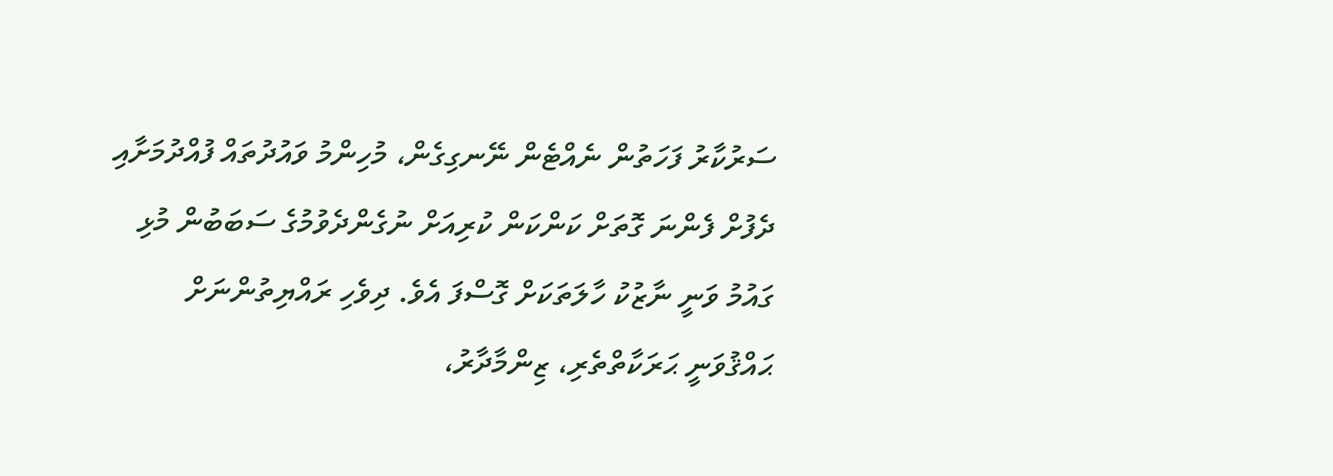ސަރުކާރު ފަހަތުން ނެއްޓެން ނޭނގިގެން، މުހިންމު ވައުދުތައް ފުއްދުމަށާއި ދެފުށް ފެންނަ ގޮތަށް ކަންކަން ކުރިއަށް ނުގެންދެވުމުގެ ސަބަބުން މުޅި ގައުމު ވަނީ ނާޒުކު ހާލަތަކަށް ގޮސްފަ އެވެ. ދިވެހި ރައްޔިތުންނަށް ޙައްޤުވަނީ ޙަރަކާތްތެރި، ޒިންމާދާރު،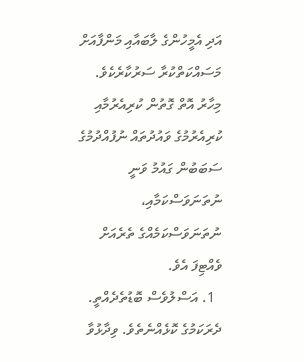އަދި އެމީހުންގެ ލާބައާއި މަންފާއަށް މަސައްކަތްކުރާ ސަރުކާރެކެވެ. މިހާރު އޮތް ގޮތުން ކުރިއެރުމާއި ކުރިއެރުމުގެ ވައުދުތައް ނުފުއްދުމުގެ ސަބަބުން ގައުމު ވަނީ ނުތަނަވަސްކަމާއި، ނުތަނަވަސްކަމެއްގެ ތެރެއަށް ވެއްޓިފަ އެވެ.
  1. އަސްލުވެސް ބޮޑުތެދެއްތީ. ދެރަކަމުގެ ކޮޅެއްނެތެވެ. ވިދާޅުވާ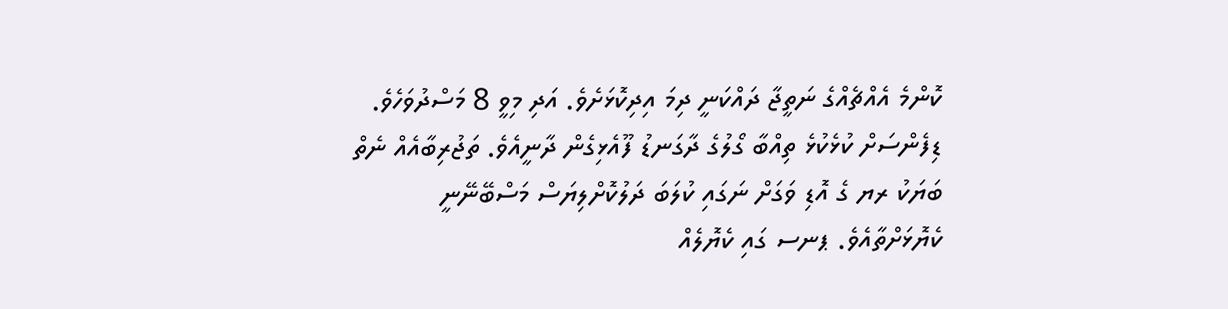ކޮންމެ އެއްޗެއްގެ ނަތީޖާ ދައްކަނީ ދިމަ އިދިކޮޅަށެވެ. އަދި މިވީ 8 މަސްދުވަހެވެ. ޑިފެންސަށް ކުޅެކުޅެ ތިއްބާ ގޯލުގެ ދާގަނޑު ފޫއެޅިގެން ދާނީއެވެ. ތަޖުރިބާއެއް ނެތް ބަޔަކު ރޔ ގެ އޮޑި ވަގަށް ނަގައި ކުލަބަ ދަލުކޮށްލިޔަސް މަސްބޭނޭނީ ކެޔޮޅަށްތާއެވެ. ޕނސ ގައި ކެޔޮލެއް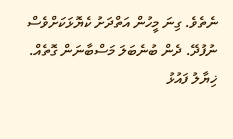ނެތެވެ. ގިނަ މީހުން އަތްދަށު ކެޔޮޅަކަށްވެސް ނުފުދޭ. ދެން ބުނެބަލަ މަސްބާނަން ގޮތެއް.
ޚިޔާލު ފައުޅު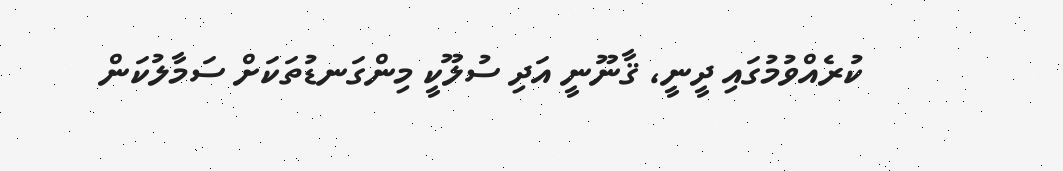ކުރެއްވުމުގައި ދީނީ، ޤާނޫނީ އަދި ސުލޫކީ މިންގަނޑުތަކަށް ސަމާލުކަން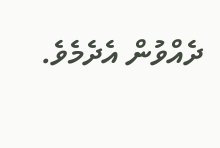ދެއްވުން އެދެމެވެ.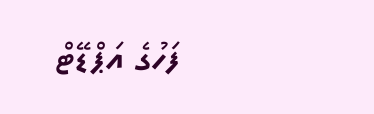ފަހުގެ އަޕްޑޭޓް